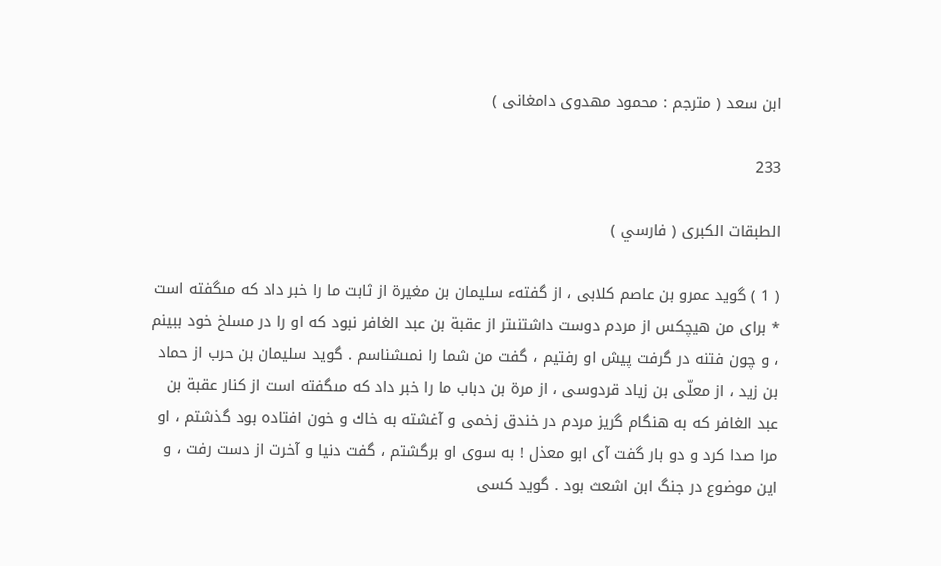ابن سعد ( مترجم : محمود مهدوى دامغانى )

233

الطبقات الكبرى ( فارسي )

( 1 ) گويد عمرو بن عاصم كلابى ، از گفتهء سليمان بن مغيرة از ثابت ما را خبر داد كه مىگفته است * براى من هيچكس از مردم دوست داشتنىتر از عقبة بن عبد الغافر نبود كه او را در مسلخ خود ببينم ، و چون فتنه در گرفت پيش او رفتيم ، گفت من شما را نمىشناسم . گويد سليمان بن حرب از حماد بن زيد ، از معلّى بن زياد قردوسى ، از مرة بن دباب ما را خبر داد كه مىگفته است از كنار عقبة بن عبد الغافر كه به هنگام گريز مردم در خندق زخمى و آغشته به خاك و خون افتاده بود گذشتم ، او مرا صدا كرد و دو بار گفت آى ابو معذل ! به سوى او برگشتم ، گفت دنيا و آخرت از دست رفت ، و اين موضوع در جنگ ابن اشعث بود . گويد كسى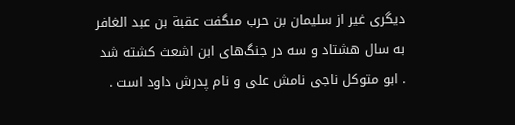ديگرى غير از سليمان بن حرب مىگفت عقبة بن عبد الغافر به سال هشتاد و سه در جنگ‌هاى ابن اشعث كشته شد . ابو متوكل ناجى نامش على و نام پدرش داود است .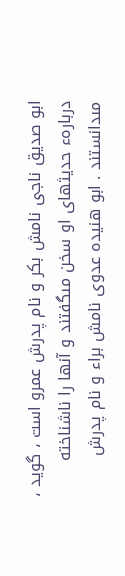ابو صديق ناجى نامش بكر و نام پدرش عمرو است ، گويد ، دربارهء حديثهاى او سخن مىگفتند و آنها را ناشناخته مىدانستند . ابو هنيده عدوى نامش براء و نام پدرش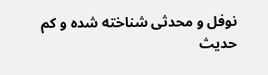نوفل و محدثى شناخته شده و كم حديث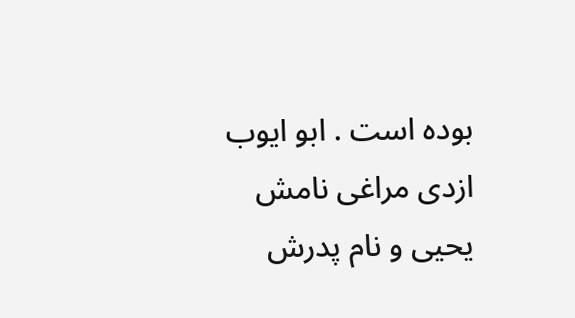بوده است . ابو ايوب ازدى مراغى نامش يحيى و نام پدرش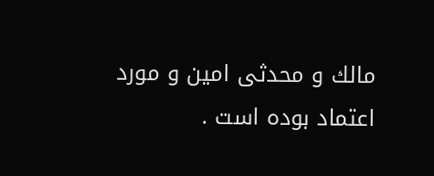مالك و محدثى امين و مورد اعتماد بوده است .